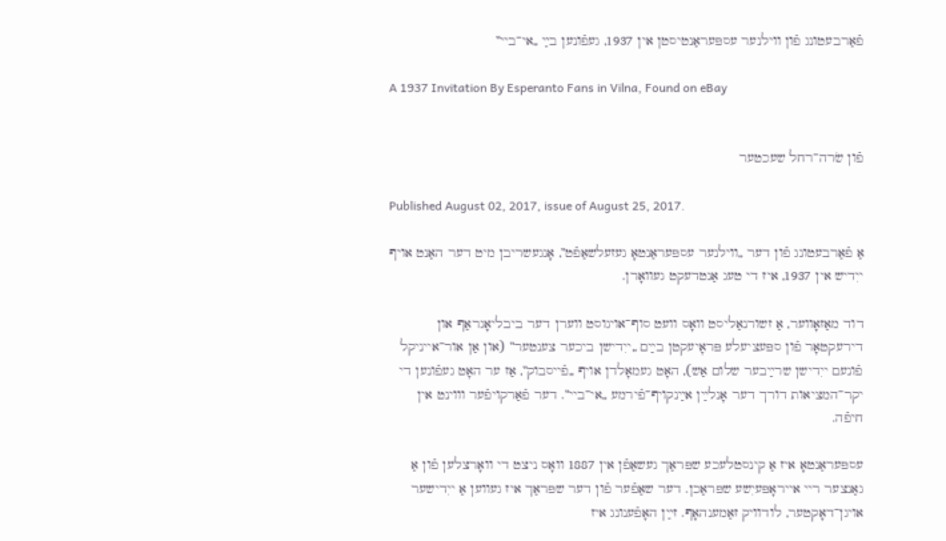פֿאַרבעטונג פֿון ווילנער עספּעראַנטיסטן אין 1937, געפֿונען בײַ „אי־ביי‟

A 1937 Invitation By Esperanto Fans in Vilna, Found on eBay


פֿון שׂרה־רחל שעכטער

Published August 02, 2017, issue of August 25, 2017.

אַ פֿאַרבעטונג פֿון דער „ווילנער עספּעראַנטאָ געזעלשאַפֿט‟, אָנגעשריבן מיט דער האַנט אויף ייִדיש אין 1937, איז די טעג אַנטדעקט געוואָרן.

דוד מאַזאָווער, אַ זשורנאַליסט וואָס וועט סוף־אויגוסט ווערן דער ביבליאָגראַף און דירעקטאָר פֿון ספּעציעלע פּראָיעקטן בײַם „ייִדישן ביכער צענטער‟ (און אַן אור־אייניקל פֿונעם ייִדישן שרײַבער שלום אַש), האָט געמאָלדן אויף „פֿייסבוק‟, אַז ער האָט געפֿונען די יקר־המציאות דורך דער אָנלײַן אײַנקויף־פֿירמע „אי־ביי‟. דער פֿאַרקויפֿער וווינט אין חיפֿה.

עספּעראַנטאָ איז אַ קינסטלעכע שפּראַך געשאַפֿן אין 1887 וואָס ניצט די וואָרצלען פֿון אַ גאַנצער ריי אייראָפּעיִשע שפּראַכן. דער שאַפֿער פֿון דער שפּראַך איז געווען אַ ייִדישער אויגן־דאָקטער, לודוויק זאַמענהאָף. זײַן האָפֿענונג איז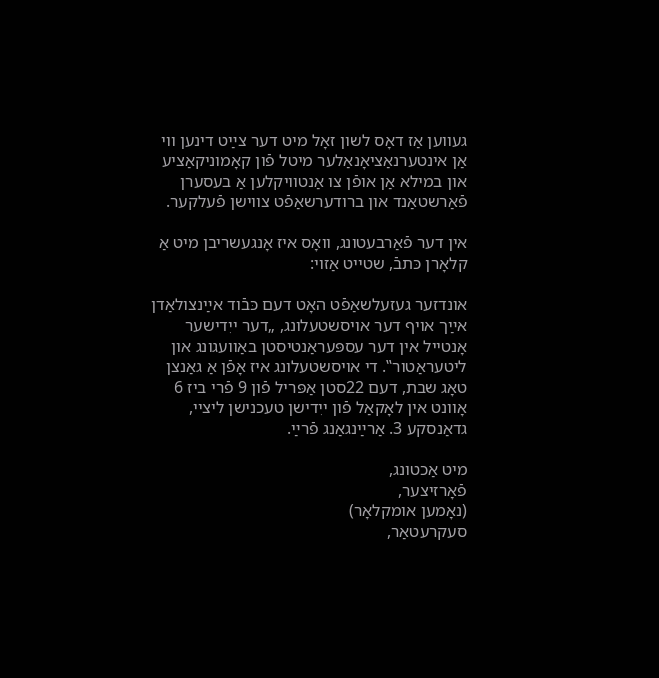געווען אַז דאָס לשון זאָל מיט דער צײַט דינען ווי אַן אינטערנאַציאָנאַלער מיטל פֿון קאָמוניקאַציע און במילא אַן אופֿן צו אַנטוויקלען אַ בעסערן פֿאַרשטאַנד און ברודערשאַפֿט צווישן פֿעלקער.

אין דער פֿאַרבעטונג, וואָס איז אָנגעשריבן מיט אַ קלאָרן כּתבֿ, שטייט אַזוי:

אונדזער געזעלשאַפֿט האָט דעם כּבֿוד אײַנצולאַדן אײַך אויף דער אויסשטעלונג, „דער ייִדישער אָנטייל אין דער עספּעראַנטיסטן באַוועגונג און ליטעראַטור‟. די אויסשטעלונג איז אָפֿן אַ גאַנצן טאָג שבת, דעם 22סטן אַפּריל פֿון 9 פֿרי ביז 6 אָוונט אין לאָקאַל פֿון ייִדישן טעכנישן ליציי, גדאַנסקע 3. אַרײַנגאַנג פֿרײַ.

מיט אַכטונג,
פֿאָרזיצער,
(נאָמען אומקלאָר)
סעקרעטאַר,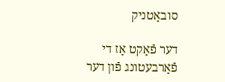סובאַטניק

דער פֿאַקט אַז די פֿאַרבעטונג פֿון דער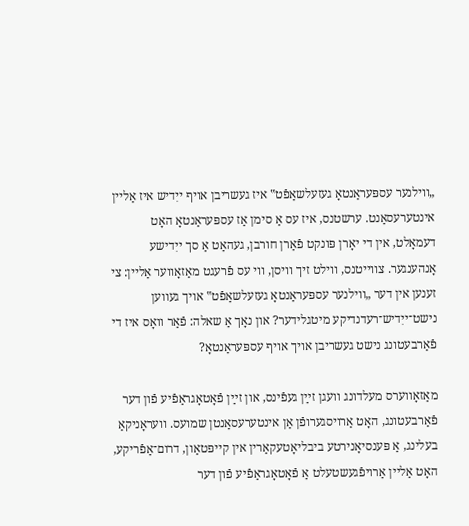„ווילנער עספּעראַנטאָ געזעלשאַפֿט‟ איז געשריבן אויף ייִדיש איז אַליין אינטערעסאַנט. ערשטנס, איז עס אַ סימן אַז עספּעראַנטאָ האָט דעמאָלט, אין די יאָרן פּונקט פֿאַרן חורבן, געהאַט אַ סך ייִדישע אָנהענגער. צווייטנס, ווילט זיך וויסן, ווי עס פֿרעגט מאַזאָווער אַליין: צי זענען אין דער „ווילנער עספּעראַנטאָ געזעלשאַפֿט‟ אויך געווען נישט־ייִדיש־רעדנדיקע מיטגלידער? און נאָך אַ שאלה: פֿאַר וואָס איז די פֿאַרבעטונג נישט געשריבן אויך אויף עספּעראַנטאָ?

מאַזאָווערס מעלדונג וועגן זײַן געפֿינס, און זײַן פֿאָטאָגראַפֿיע פֿון דער פֿאַרבעטונג, האָט אַרויסגערופֿן אַן אינטערעסאַנטן שמועס. וועראָניקאַ בעלינג, אַ פּענסיאָנירטע ביבליאָטעקאַרין אין קייפּטאַון, דרום־אַפֿריקע, האָט אַליין אַרויפֿגעשטעלט אַ פֿאָטאָגראַפֿיע פֿון דער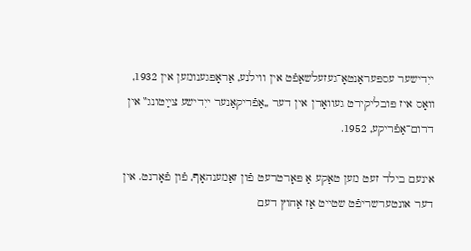ייִדישער עספּעראַנטאָ־געזעלשאַפֿט אין ווילנע, אַראָפּגענומען אין 1932, וואָס איז פּובליקירט געוואָרן אין דער „אַפֿריקאַנער ייִדישע צײַטונג‟ אין דרום־אַפֿריקע, 1952.

אינעם בילד זעט מען טאַקע אַ פּאָרטרעט פֿון זאַמענהאָף, פֿון פֿאָרנט. אין דער אונטערשריפֿט שטייט אַז אַחוץ דעם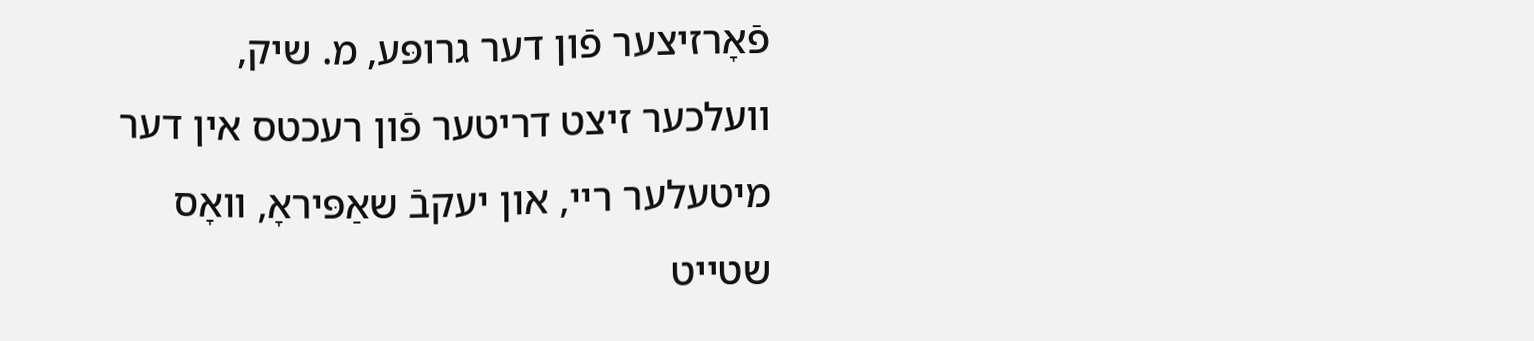פֿאָרזיצער פֿון דער גרופּע, מ. שיק, וועלכער זיצט דריטער פֿון רעכטס אין דער מיטעלער ריי, און יעקבֿ שאַפּיראָ, וואָס שטייט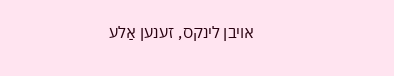אויבן לינקס, זענען אַלע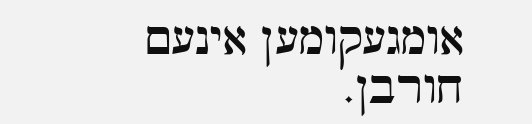אומגעקומען אינעם חורבן.